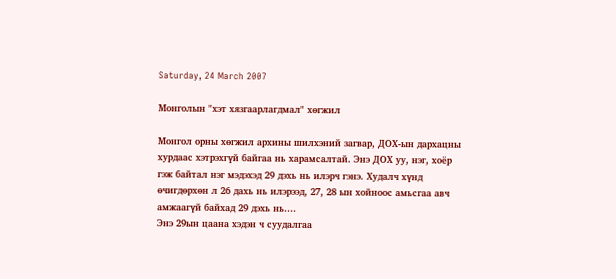Saturday, 24 March 2007

Монголын "хэт хязгаарлагдмал" хөгжил

Монгол орны хөгжил архины шилхэний загвар, ДОХ-ын дархацны хурдаас хэтрэхгүй байгаа нь харамсалтай. Энэ ДОХ уу, нэг, хоёр гэж байтал нэг мэдэхэд 29 дэхь нь илэрч гэнэ. Худалч хүнд өчигдөрхөн л 26 дахь нь илэрээд, 27, 28 ын хойноос амьсгаа авч амжаагүй байхад 29 дэхь нь....
Энэ 29ын цаана хэдэн ч суудалгаа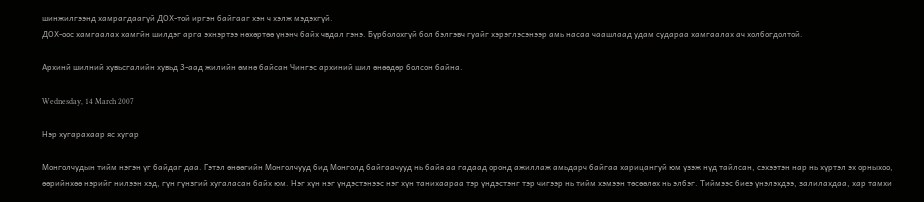шинжилгээнд хамрагдаагүй ДОХ-той иргэн байгааг хэн ч хэлж мэдэхгүй.
ДОХ-оос хамгаалах хамгйн шилдэг арга эхнэртээ нөхөртөө үнэнч байх чвдал гэнэ. Бүрболохгүй бол бэлгэвч гуайг хэрэглэсэнээр амь насаа чаашлаад удам судараа хамгаалах ач холбогдолтой.

Архинй шилний хувьсгалийн хувьд 3-аад жилийн өмнө байсан Чингэс архиний шил өнөөдөр болсон байна.

Wednesday, 14 March 2007

Нэр хугарахаар яс хугар

Монголчудын тийм нэгэн үг байдаг даа. Гэтэл өнөөгийн Монголчууд бид Монголд байгаачууд нь байя аа гадаад оронд ажиллаж амьдарч байгаа харицангуй юм үзэж нүд тайлсан, сэхээтэн нар нь хүртэл эх орныхоо, өөрийнхөө нэрийг нилээн хэд, гүн гүнзгий хугаласан байх юм. Нэг хүн нэг үндэстэнээс нэг хүн танихаараа тэр үндэстэнг тэр чигээр нь тийм хэмээн төсөөлөх нь элбэг. Тиймээс биеэ үнэлэхдээ, залилахдаа, хар тамхи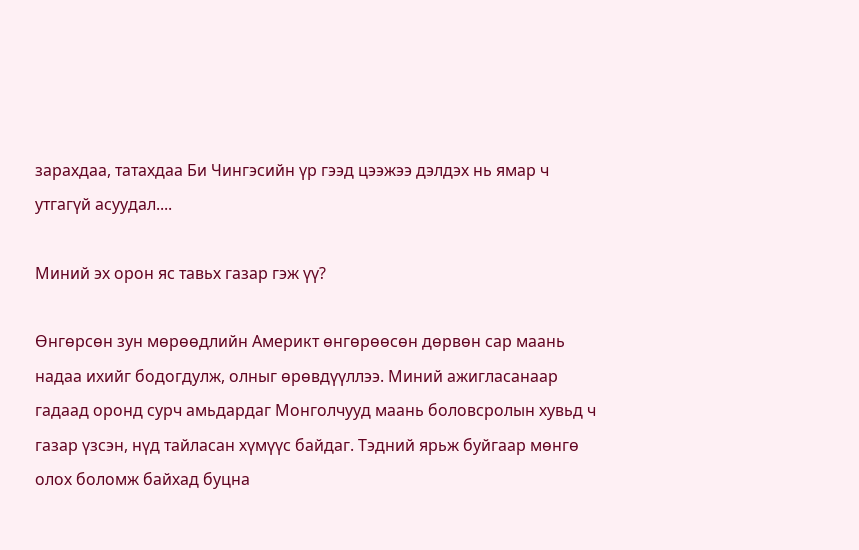зарахдаа, татахдаа Би Чингэсийн үр гээд цээжээ дэлдэх нь ямар ч утгагүй асуудал....

Миний эх орон яс тавьх газар гэж үү?

Өнгөрсөн зун мөрөөдлийн Америкт өнгөрөөсөн дөрвөн сар маань надаа ихийг бодогдулж, олныг өрөвдүүллээ. Миний ажигласанаар гадаад оронд сурч амьдардаг Монголчууд маань боловсролын хувьд ч газар үзсэн, нүд тайласан хүмүүс байдаг. Тэдний ярьж буйгаар мөнгө олох боломж байхад буцна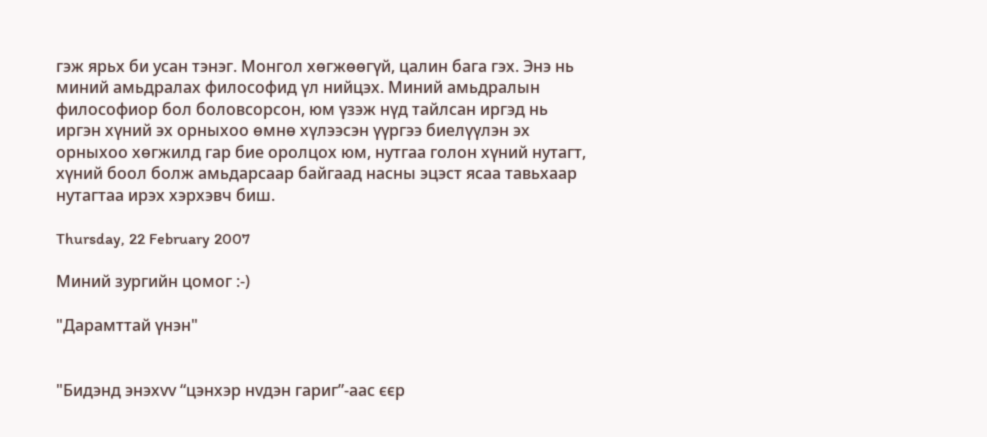гэж ярьх би усан тэнэг. Монгол хөгжөөгүй, цалин бага гэх. Энэ нь миний амьдралах философид үл нийцэх. Миний амьдралын философиор бол боловсорсон, юм үзэж нүд тайлсан иргэд нь иргэн хүний эх орныхоо өмнө хүлээсэн үүргээ биелүүлэн эх орныхоо хөгжилд гар бие оролцох юм, нутгаа голон хүний нутагт, хүний боол болж амьдарсаар байгаад насны эцэст ясаа тавьхаар нутагтаа ирэх хэрхэвч биш.

Thursday, 22 February 2007

Миний зургийн цомог :-)

"Дарамттай үнэн"


"Бидэнд энэхvv “цэнхэр нvдэн гариг”-аас єєр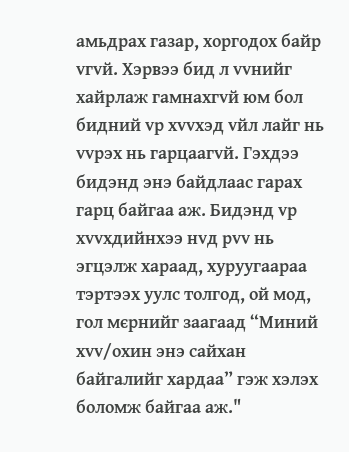амьдрах газар, хоргодох байр vгvй. Хэрвээ бид л vvнийг хайрлаж гамнахгvй юм бол бидний vр хvvхэд vйл лайг нь vvрэх нь гарцаагvй. Гэхдээ бидэнд энэ байдлаас гарах гарц байгаа аж. Бидэнд vр хvvхдийнхээ нvд рvv нь эгцэлж хараад, хуруугаараа тэртээх уулс толгод, ой мод, гол мєрнийг заагаад “Миний хvv/охин энэ сайхан байгалийг хардаа” гэж хэлэх боломж байгаа аж."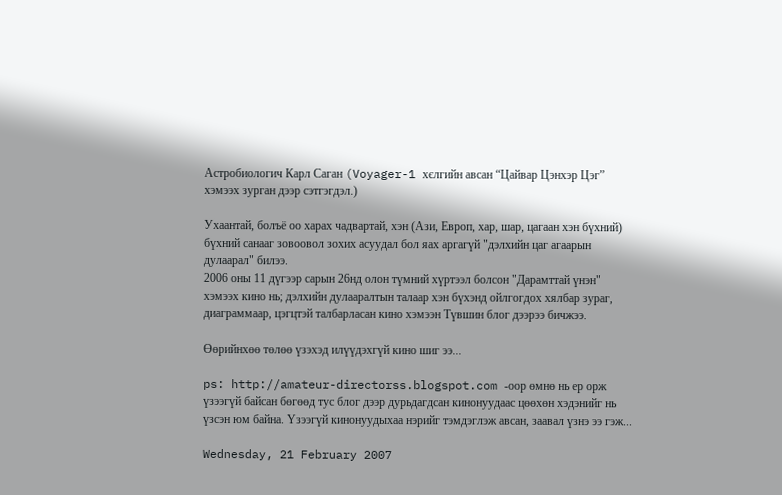Астробиологич Карл Саган (Voyager-1 хєлгийн авсан “Цайвар Цэнхэр Цэг” хэмээх зурган дээр сэтгэгдэл.)

Ухаантай, болъё оо харах чадвартай, хэн (Ази, Европ, хар, шар, цагаан хэн бүхний) бүхний санааг зовоовол зохих асуудал бол яах аргагүй "дэлхийн цаг агаарын дулаарал" билээ.
2006 оны 11 дүгээр сарын 26нд олон түмний хүртээл болсон "Дарамттай үнэн" хэмээх кино нь; дэлхийн дулааралтын талаар хэн бүхэнд ойлгогдох хялбар зураг, диаграммаар, цэгцтэй талбарласан кино хэмээн Түвшин блог дээрээ бичжээ.

Өөрийнхөө төлөө үзэхэд илүүдэхгүй кино шиг ээ...

ps: http://amateur-directorss.blogspot.com -оор өмнө нь ер орж үзээгүй байсан бөгөөд тус блог дээр дурьдагдсан кинонуудаас цөөхөн хэдэнийг нь үзсэн юм байна. Үзээгүй кинонуудыхаа нэрийг тэмдэглэж авсан, заавал үзнэ ээ гэж...

Wednesday, 21 February 2007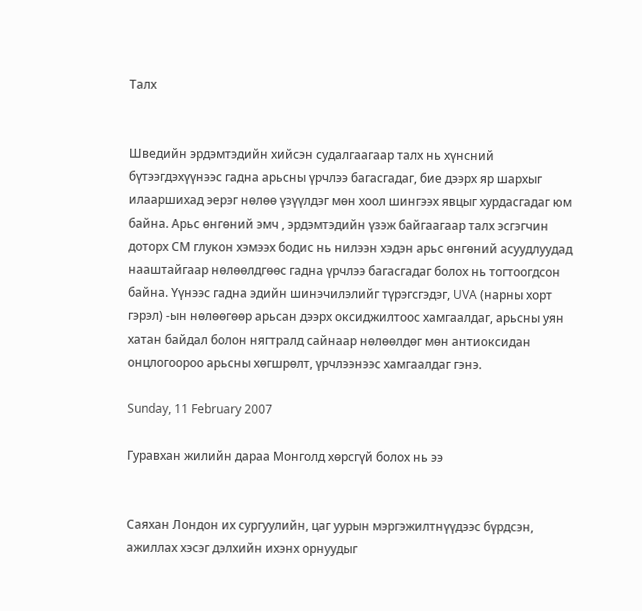Талх


Шведийн эрдэмтэдийн хийсэн судалгаагаар талх нь хүнсний бүтээгдэхүүнээс гадна арьсны үрчлээ багасгадаг, бие дээрх яр шархыг илааршихад эерэг нөлөө үзүүлдэг мөн хоол шингээх явцыг хурдасгадаг юм байна. Арьс өнгөний эмч , эрдэмтэдийн үзэж байгаагаар талх эсгэгчин доторх СМ глукон хэмээх бодис нь нилээн хэдэн арьс өнгөний асуудлуудад нааштайгаар нөлөөлдгөөс гадна үрчлээ багасгадаг болох нь тогтоогдсон байна. Үүнээс гадна эдийн шинэчилэлийг түрэгсгэдэг, UVA (нарны хорт гэрэл) -ын нөлөөгөөр арьсан дээрх оксиджилтоос хамгаалдаг, арьсны уян хатан байдал болон нягтралд сайнаар нөлөөлдөг мөн антиоксидан онцлогоороо арьсны хөгшрөлт, үрчлээнээс хамгаалдаг гэнэ.

Sunday, 11 February 2007

Гуравхан жилийн дараа Монголд хөрсгүй болох нь ээ


Саяхан Лондон их сургуулийн, цаг уурын мэргэжилтнүүдээс бүрдсэн, ажиллах хэсэг дэлхийн ихэнх орнуудыг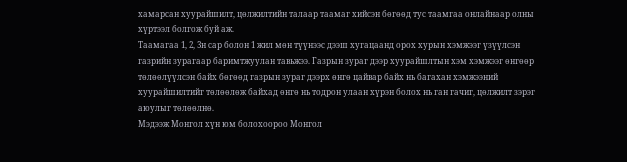хамарсан хуурайшилт, цөлжилтийн талаар таамаг хийсэн бөгөөд тус таамгаа онлайнаар олны хүртээл болгож буй аж.
Таамагаа 1, 2, 3н сар болон 1 жил мөн түүнээс дээш хугацаанд орох хурын хэмжээг үзүүлсэн газрийн зурагаар баримтжуулан тавьжээ. Газрын зураг дээр хуурайшлтын хэм хэмжээг өнгөөр төлөөлүүлсэн байх бөгөөд газрын зураг дээрх өнгө цайвар байх нь багахан хэмжээний хуурайшилтийг төлөөлөж байхад өнгө нь тодрон улаан хүрэн болох нь ган гачиг, цөлжилт зэрэг аюулыг төлөөлнө.
Мэдээж Монгол хүн юм болохоороо Монгол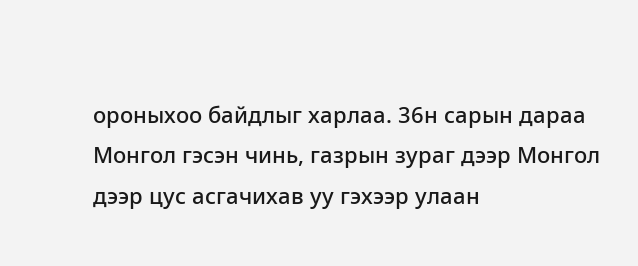ороныхоо байдлыг харлаа. 36н сарын дараа Монгол гэсэн чинь, газрын зураг дээр Монгол дээр цус асгачихав уу гэхээр улаан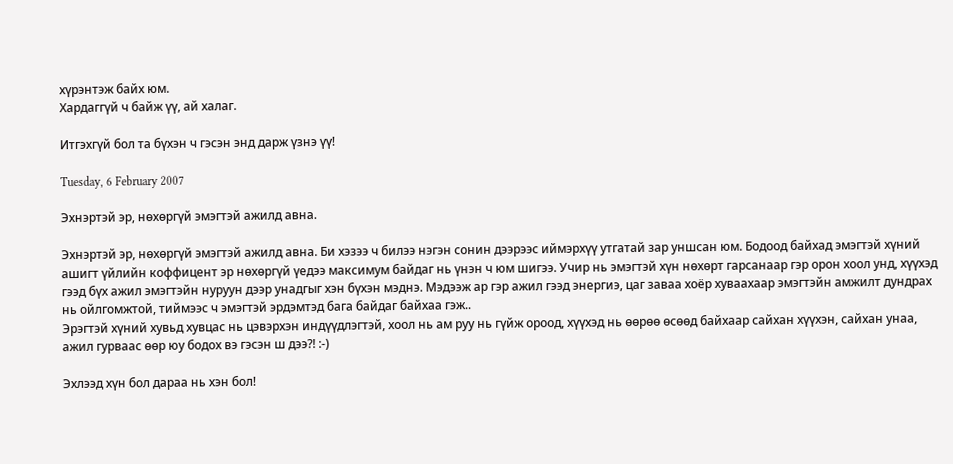хүрэнтэж байх юм.
Хардаггүй ч байж үү, ай халаг.

Итгэхгүй бол та бүхэн ч гэсэн энд дарж үзнэ үү!

Tuesday, 6 February 2007

Эхнэртэй эр, нөхөргүй эмэгтэй ажилд авна.

Эхнэртэй эр, нөхөргүй эмэгтэй ажилд авна. Би хэзээ ч билээ нэгэн сонин дээрээс иймэрхүү утгатай зар уншсан юм. Бодоод байхад эмэгтэй хүний ашигт үйлийн коффицент эр нөхөргүй үедээ максимум байдаг нь үнэн ч юм шигээ. Учир нь эмэгтэй хүн нөхөрт гарсанаар гэр орон хоол унд, хүүхэд гээд бүх ажил эмэгтэйн нуруун дээр унадгыг хэн бүхэн мэднэ. Мэдээж ар гэр ажил гээд энергиэ, цаг заваа хоёр хуваахаар эмэгтэйн амжилт дундрах нь ойлгомжтой, тиймээс ч эмэгтэй эрдэмтэд бага байдаг байхаа гэж..
Эрэгтэй хүний хувьд хувцас нь цэвэрхэн индүүдлэгтэй, хоол нь ам руу нь гүйж ороод, хүүхэд нь өөрөө өсөөд байхаар сайхан хүүхэн, сайхан унаа, ажил гурваас өөр юу бодох вэ гэсэн ш дээ?! :-)

Эхлээд хүн бол дараа нь хэн бол!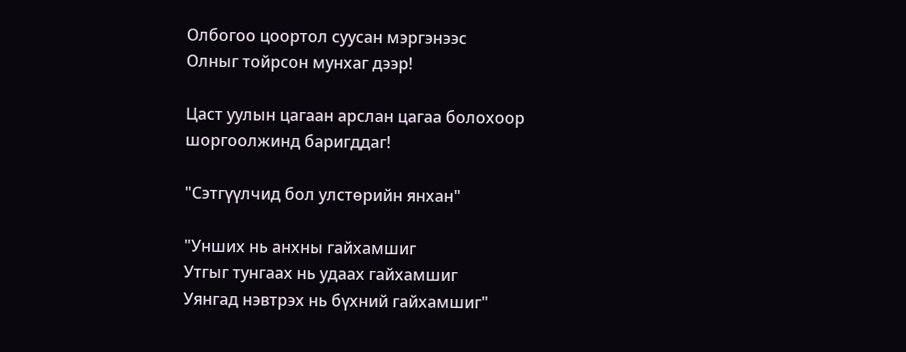Олбогоо цоортол суусан мэргэнээс
Олныг тойрсон мунхаг дээр!

Цаст уулын цагаан арслан цагаа болохоор шоргоолжинд баригддаг!

"Сэтгүүлчид бол улстөрийн янхан"

"Унших нь анхны гайхамшиг
Утгыг тунгаах нь удаах гайхамшиг
Уянгад нэвтрэх нь бүхний гайхамшиг"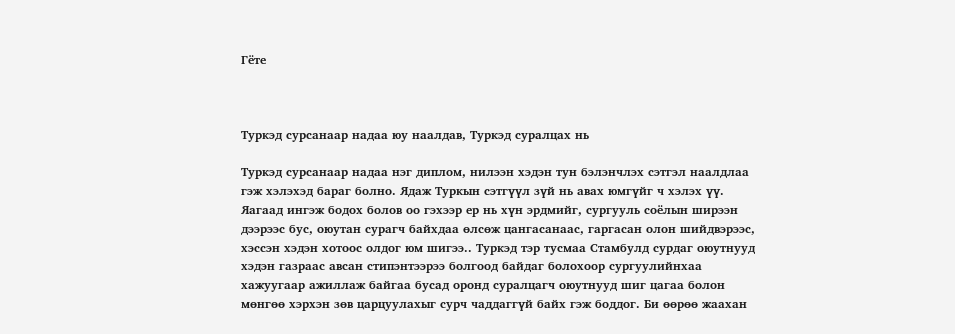Гёте



Туркэд сурсанаар надаа юу наалдав, Туркэд суралцах нь

Туркэд сурсанаар надаа нэг диплом, нилээн хэдэн тун бэлэнчлэх сэтгэл наалдлаа гэж хэлэхэд бараг болно. Ядаж Туркын сэтгүүл зүй нь авах юмгүйг ч хэлэх үү. Яагаад ингэж бодох болов оо гэхээр ер нь хүн эрдмийг, сургууль соёлын ширээн дээрээс бус, оюутан сурагч байхдаа өлсөж цангасанаас, гаргасан олон шийдвэрээс, хэссэн хэдэн хотоос олдог юм шигээ.. Туркэд тэр тусмаа Стамбулд сурдаг оюутнууд хэдэн газраас авсан стипэнтээрээ болгоод байдаг болохоор сургуулийнхаа хажуугаар ажиллаж байгаа бусад оронд суралцагч оюутнууд шиг цагаа болон мөнгөө хэрхэн зөв царцуулахыг сурч чаддаггүй байх гэж боддог. Би өөрөө жаахан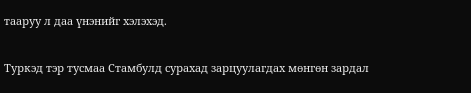тааруу л даа үнэнийг хэлэхэд.

Туркэд тэр тусмаа Стамбулд сурахад зарцуулагдах мөнгөн зардал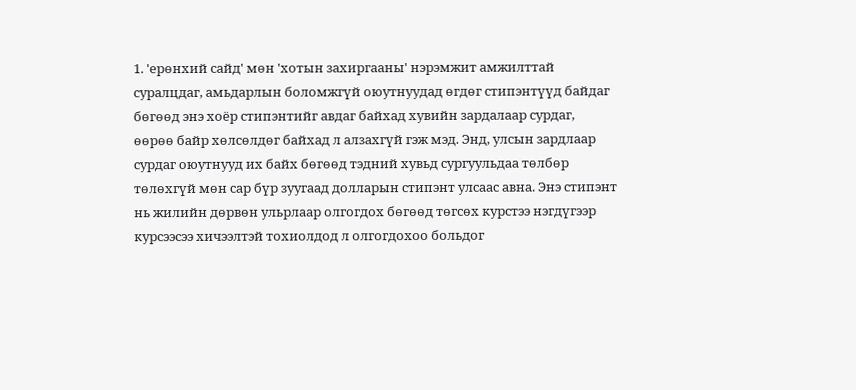1. 'ерөнхий сайд' мөн 'хотын захиргааны' нэрэмжит амжилттай суралцдаг, амьдарлын боломжгүй оюутнуудад өгдөг стипэнтүүд байдаг бөгөөд энэ хоёр стипэнтийг авдаг байхад хувийн зардалаар сурдаг, өөрөө байр хөлсөлдөг байхад л алзахгүй гэж мэд. Энд, улсын зардлаар сурдаг оюутнууд их байх бөгөөд тэдний хувьд сургуульдаа төлбөр төлөхгүй мөн сар бүр зуугаад долларын стипэнт улсаас авна. Энэ стипэнт нь жилийн дөрвөн ульрлаар олгогдох бөгөөд төгсөх курстээ нэгдүгээр курсээсээ хичээлтэй тохиолдод л олгогдохоо больдог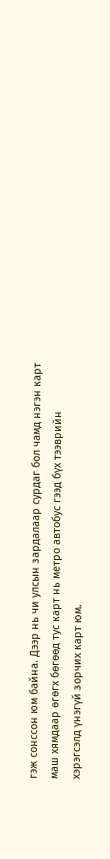гэж сонссон юм байна. Дээр нь чи улсын зардалаар сурдаг бол чамд нэгэн карт маш хямдаар өгөгх бөгөөд тус карт нь метро автобус гээд бүх тээврийн хэрэгсэлд үнэгүй зорчих карт юм.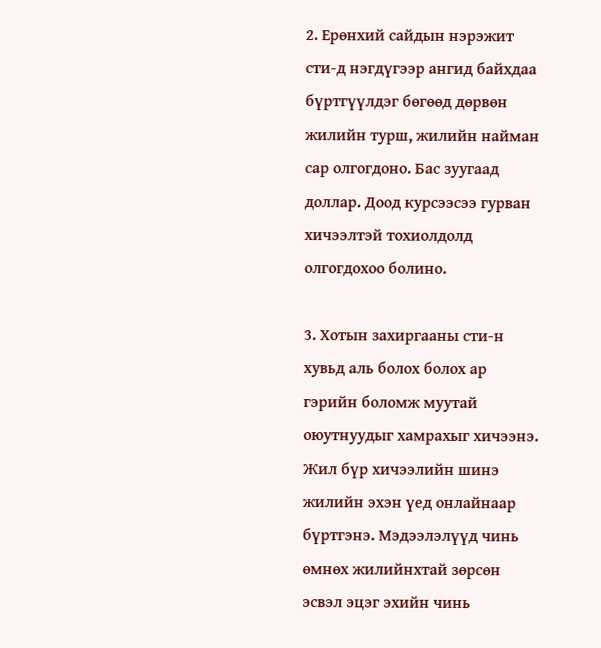2. Ерөнхий сайдын нэрэжит сти-д нэгдүгээр ангид байхдаа бүртгүүлдэг бөгөөд дөрвөн жилийн турш, жилийн найман сар олгогдоно. Бас зуугаад доллар. Доод курсээсээ гурван хичээлтэй тохиолдолд олгогдохоо болино.

3. Хотын захиргааны сти-н хувьд аль болох болох ар гэрийн боломж муутай оюутнуудыг хамрахыг хичээнэ. Жил бүр хичээлийн шинэ жилийн эхэн үед онлайнаар бүртгэнэ. Мэдээлэлүүд чинь өмнөх жилийнхтай зөрсөн эсвэл эцэг эхийн чинь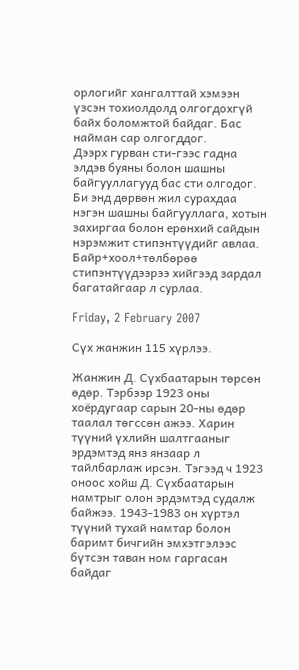орлогийг хангалттай хэмээн үзсэн тохиолдолд олгогдохгүй байх боломжтой байдаг. Бас найман сар олгогддог.
Дээрх гурван сти-гээс гадна элдэв буяны болон шашны байгууллагууд бас сти олгодог. Би энд дөрвөн жил сурахдаа нэгэн шашны байгууллага, хотын захиргаа болон ерөнхий сайдын нэрэмжит стипэнтүүдийг авлаа. Байр+хоол+төлбөрөө стипэнтүүдээрээ хийгээд зардал багатайгаар л сурлаа.

Friday, 2 February 2007

Сүх жанжин 115 хүрлээ.

Жанжин Д. Сүхбаатарын төрсөн өдөр. Тэрбээр 1923 оны хоёрдугаар сарын 20-ны өдөр таалал төгссөн ажээ. Харин түүний үхлийн шалтгааныг эрдэмтэд янз янзаар л тайлбарлаж ирсэн. Тэгээд ч 1923 оноос хойш Д. Сүхбаатарын намтрыг олон эрдэмтэд судалж байжээ. 1943-1983 он хүртэл түүний тухай намтар болон баримт бичгийн эмхэтгэлээс бүтсэн таван ном гаргасан байдаг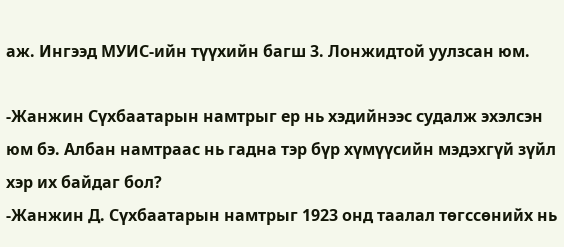аж. Ингээд МУИС-ийн түүхийн багш 3. Лонжидтой уулзсан юм.

-Жанжин Сүхбаатарын намтрыг ер нь хэдийнээс судалж эхэлсэн юм бэ. Албан намтраас нь гадна тэр бүр хүмүүсийн мэдэхгүй зүйл хэр их байдаг бол?
-Жанжин Д. Сүхбаатарын намтрыг 1923 онд таалал төгссөнийх нь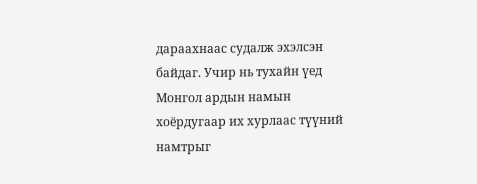дараахнаас судалж эхэлсэн байдаг. Учир нь тухайн үед Монгол ардын намын хоёрдугаар их хурлаас түүний намтрыг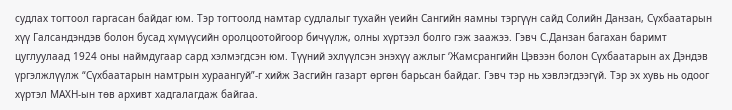судлах тогтоол гаргасан байдаг юм. Тэр тогтоолд намтар судлалыг тухайн үеийн Сангийн яамны тэргүүн сайд Солийн Данзан, Сүхбаатарын хүү Галсандэндэв болон бусад хүмүүсийн оролцоотойгоор бичүүлж, олны хүртээл болго гэж заажээ. Гэвч С.Данзан багахан баримт цуглуулаад 1924 оны наймдугаар сард хэлмэгдсэн юм. Түүний эхлүүлсэн энэхүү ажлыг ‘Жамсрангийн Цэвээн болон Сүхбаатарын ах Дэндэв үргэлжлүүлж “Сүхбаатарын намтрын хураангуй”-г хийж Засгийн газарт өргөн барьсан байдаг. Гэвч тэр нь хэвлэгдээгүй. Тэр эх хувь нь одоог хүртэл МАХН-ын төв архивт хадгалагдаж байгаа.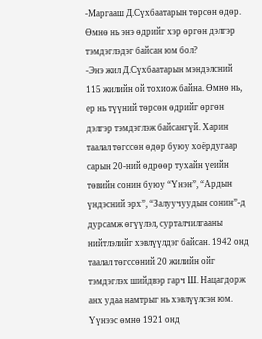-Маргааш Д.Сүхбаатарын төрсөн өдөр. Өмнө нь энэ өдрийг хэр өргөн дэлгэр тэмдэглэдэг байсан юм бол?
-Энэ жил Д.Сүхбаатарын мэндэлсний 115 жилийн ой тохиож байна. Өмнө нь, ер нь түүний төрсөн өдрийг өргөн дэлгэр тэмдэглэж байсангүй. Харин таалал төгссөн өдөр буюу хоёрдугаар сарын 20-ний өдрөөр тухайн үеийн төвийн сонин буюу “Үнэн”, “Ардын үндэсний эрх”, “Залуучуудын сонин”-д дурсамж өгүүлэл, сурталчилгааны нийтлэлийг хэвлүүлдэг байсан. 1942 онд таалал төгссөний 20 жилийн ойг тэмдэглэх шийдвэр гарч Ш. Нацагдорж анх удаа намтрыг нь хэвлүүлсэн юм. Үүнээс өмнө 1921 онд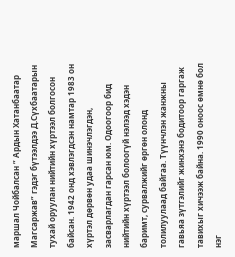маршал Чойбалсан ” Ардын Хатанбаатар Магсаржав” гэдэг бүтээлдээ Д.Сүхбаатарын тухай оруулан нийтийн хүртээл болгосон байсан. 1942 онд хэвлэгдсэн намтар 1983 он хүртэл дөрвөн удаа шинэчлэгдэн, засварлагдан гарсан юм. Одоогоор бид нийтийн хүртээл болоогүй нэлээд хэдэн баримт, сурвалжийг өргөн олонд толилуулаад байгаа. Түүнчлэн жанжны гавьяа зүтгэлийг жинхэнэ бодитоор гаргаж тавихыг хичээж байна. 1990 оноос өмнө бол нэг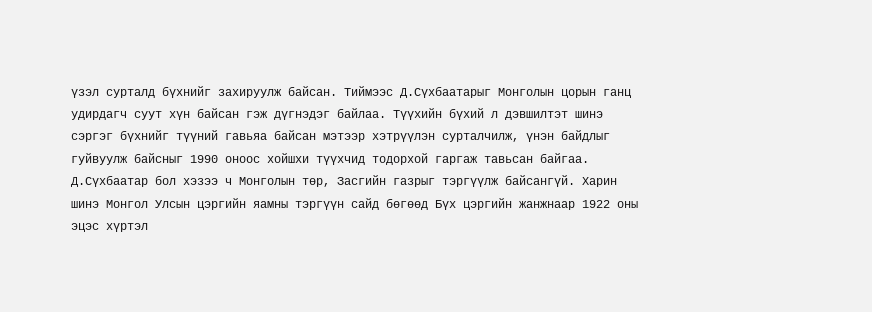үзэл сурталд бүхнийг захируулж байсан. Тиймээс Д.Сүхбаатарыг Монголын цорын ганц удирдагч суут хүн байсан гэж дүгнэдэг байлаа. Түүхийн бүхий л дэвшилтэт шинэ сэргэг бүхнийг түүний гавьяа байсан мэтээр хэтрүүлэн сурталчилж, үнэн байдлыг гуйвуулж байсныг 1990 оноос хойшхи түүхчид тодорхой гаргаж тавьсан байгаа. Д.Сүхбаатар бол хэзээ ч Монголын төр, Засгийн газрыг тэргүүлж байсангүй. Харин шинэ Монгол Улсын цэргийн яамны тэргүүн сайд бөгөөд Бүх цэргийн жанжнаар 1922 оны эцэс хүртэл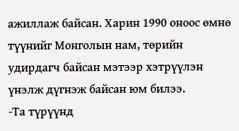ажиллаж байсан. Харин 1990 оноос өмнө түүнийг Монголын нам, төрийн удирдагч байсан мэтээр хэтрүүлэн үнэлж дүгнэж байсан юм билээ.
-Та түрүүнд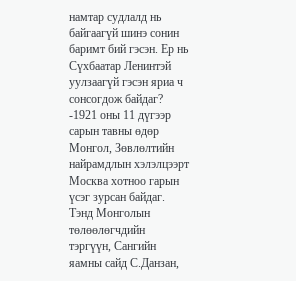намтар судлалд нь байгаагүй шинэ сонин баримт бий гэсэн. Ер нь Сүхбаатар Ленинтэй уулзаагүй гэсэн яриа ч сонсогдож байдаг?
-1921 оны 11 дүгээр сарын тавны өдөр Монгол, Зөвлөлтийн найрамдлын хэлэлцээрт Москва хотноо гарын үсэг зурсан байдаг. Тэнд Монголын төлөөлөгчдийн тэргүүн, Сангийн яамны сайд С.Данзан,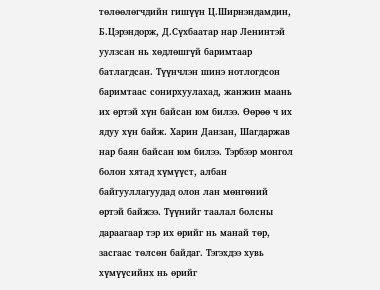төлөөлөгчдийн гишүүн Ц.Ширнэндамдин, Б.Цэрэндорж, Д.Сүхбаатар нар Ленинтэй уулзсан нь хөдлөшгүй баримтаар батлагдсан. Түүнчлэн шинэ нотлогдсон баримтаас сонирхуулахад, жанжин маань их өртэй хүн байсан юм билээ. Өөрөө ч их ядуу хүн байж. Харин Данзан, Шагдаржав нар баян байсан юм билээ. Тэрбээр монгол болон хятад хүмүүст, албан байгууллагуудад олон лан мөнгөний өртэй байжээ. Түүнийг таалал болсны дараагаар тэр их өрийг нь манай төр, засгаас төлсөн байдаг. Тэгэхдээ хувь хүмүүсийнх нь өрийг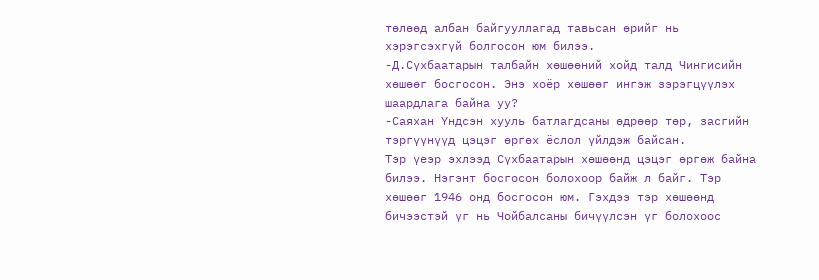төлөөд албан байгууллагад тавьсан өрийг нь хэрэгсэхгүй болгосон юм билээ.
-Д.Сүхбаатарын талбайн хөшөөний хойд талд Чингисийн хөшөөг босгосон. Энэ хоёр хөшөөг ингэж зэрэгцүүлэх шаардлага байна уу?
-Саяхан Үндсэн хууль батлагдсаны өдрөөр төр, засгийн тэргүүнүүд цэцэг өргөх ёслол үйлдэж байсан.
Тэр үеэр эхлээд Сүхбаатарын хөшөөнд цэцэг өргөж байна билээ. Нэгэнт босгосон болохоор байж л байг. Тэр хөшөөг 1946 онд босгосон юм. Гэхдээ тэр хөшөөнд бичээстэй үг нь Чойбалсаны бичүүлсэн үг болохоос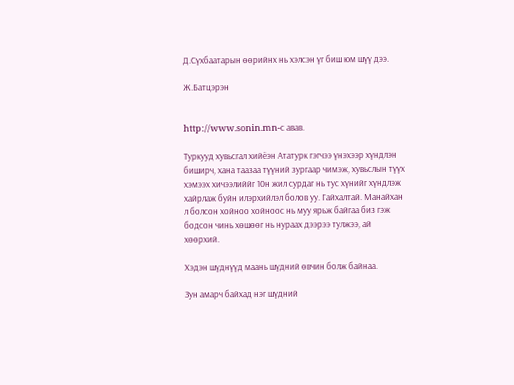Д.Сүхбаатарын өөрийнх нь хэлсэн үг биш юм шүү дээ.

Ж.Батцэрэн


http://www.sonin.mn-с авав.

Туркууд хувьсгал хийёэн Ататурк гэгчээ үнэхээр хүндлэн биширч, хана таазаа түүний зургаар чимэж, хувьслын түүх хэмээх хичээлиййг 10н жил сурдаг нь тус хүнийг хүндлэж хайрлаж буйн илэрхийлэл болов уу. Гайхалтай. Манайхан л болсон хойноо хойноос нь муу ярьж байгаа биз гэж бодсон чинь хөшөөг нь нураах дээрээ тулжээ, ай хөөрхий.

Хэдэн шүднүүд маань шүдний өвчин болж байнаа.

Зун амарч байхад нэг шүдний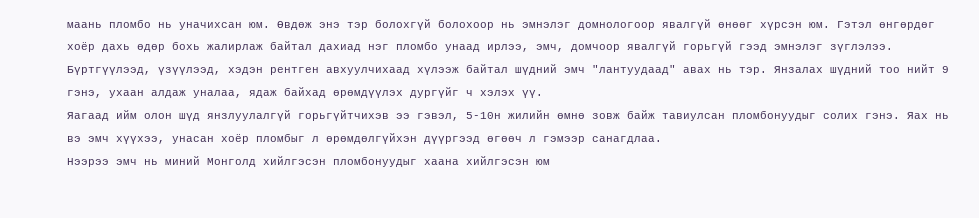маань пломбо нь уначихсан юм. Өвдөж энэ тэр болохгүй болохоор нь эмнэлэг домнологоор явалгүй өнөөг хүрсэн юм. Гэтэл өнгөрдөг хоёр дахь өдөр бохь жалирлаж байтал дахиад нэг пломбо унаад ирлээ, эмч, домчоор явалгүй горьгүй гээд эмнэлэг зүглэлээ. Бүртгүүлээд, үзүүлээд, хэдэн рентген авхуулчихаад хүлээж байтал шүдний эмч "лантуудаад" авах нь тэр. Янзалах шүдний тоо нийт 9 гэнэ, ухаан алдаж уналаа, ядаж байхад өрөмдүүлэх дургүйг ч хэлэх үү.
Яагаад ийм олон шүд янзлуулалгүй горьгүйтчихэв ээ гэвэл, 5-10н жилийн өмнө зовж байж тавиулсан пломбонуудыг солих гэнэ. Яах нь вэ эмч хүүхээ, унасан хоёр пломбыг л өрөмдөлгүйхэн дүүргээд өгөөч л гэмээр санагдлаа.
Нээрээ эмч нь миний Монголд хийлгэсэн пломбонуудыг хаана хийлгэсэн юм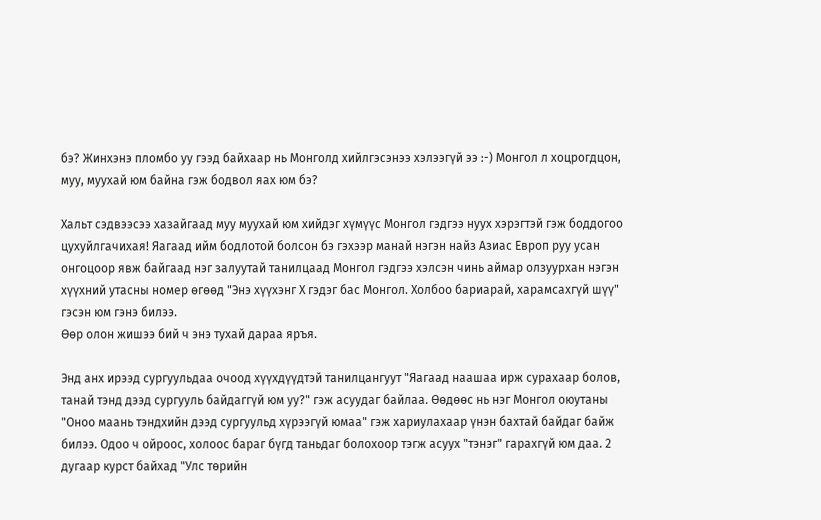бэ? Жинхэнэ пломбо уу гээд байхаар нь Монголд хийлгэсэнээ хэлээгүй ээ :-) Монгол л хоцрогдцон, муу, муухай юм байна гэж бодвол яах юм бэ?

Хальт сэдвээсээ хазайгаад муу муухай юм хийдэг хүмүүс Монгол гэдгээ нуух хэрэгтэй гэж боддогоо цухуйлгачихая! Яагаад ийм бодлотой болсон бэ гэхээр манай нэгэн найз Азиас Европ руу усан онгоцоор явж байгаад нэг залуутай танилцаад Монгол гэдгээ хэлсэн чинь аймар олзуурхан нэгэн хүүхний утасны номер өгөөд "Энэ хүүхэнг Х гэдэг бас Монгол. Холбоо бариарай, харамсахгүй шүү" гэсэн юм гэнэ билээ.
Өөр олон жишээ бий ч энэ тухай дараа яръя.

Энд анх ирээд сургуульдаа очоод хүүхдүүдтэй танилцангуут "Яагаад наашаа ирж сурахаар болов, танай тэнд дээд сургууль байдаггүй юм уу?" гэж асуудаг байлаа. Өөдөөс нь нэг Монгол оюутаны "Оноо маань тэндхийн дээд сургуульд хүрээгүй юмаа" гэж хариулахаар үнэн бахтай байдаг байж билээ. Одоо ч ойроос, холоос бараг бүгд таньдаг болохоор тэгж асуух "тэнэг" гарахгүй юм даа. 2 дугаар курст байхад "Улс төрийн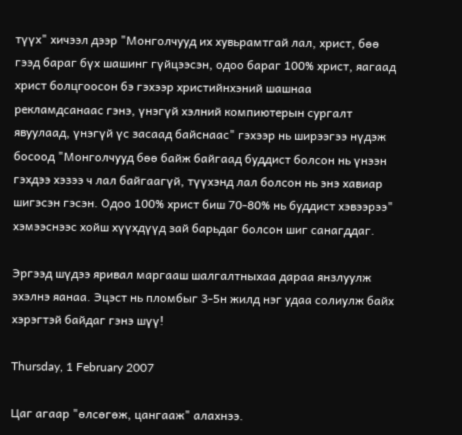түүх" хичээл дээр "Монголчууд их хувьрамтгай лал, христ, бөө гээд бараг бүх шашинг гүйцээсэн, одоо бараг 100% христ, яагаад христ болцгоосон бэ гэхээр христийнхэний шашнаа рекламдсанаас гэнэ, үнэгүй хэлний компиютерын сургалт явуулаад, үнэгүй үс засаад байснаас" гэхээр нь ширээгээ нүдэж босоод "Монголчууд бөө байж байгаад буддист болсон нь үнээн гэхдээ хэзээ ч лал байгаагүй, түүхэнд лал болсон нь энэ хавиар шигэсэн гэсэн. Одоо 100% христ биш 70-80% нь буддист хэвээрээ" хэмээснээс хойш хүүхдүүд зай барьдаг болсон шиг санагддаг.

Эргээд шүдээ яривал маргааш шалгалтныхаа дараа янзлуулж эхэлнэ яанаа. Эцэст нь пломбыг 3-5н жилд нэг удаа солиулж байх хэрэгтэй байдаг гэнэ шүү!

Thursday, 1 February 2007

Цаг агаар "өлсөгөж, цангааж" алахнээ.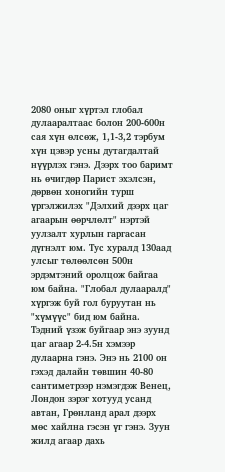2080 оныг хүртэл глобал дулааралтаас болон 200-600н сая хүн өлсөж, 1,1-3,2 тэрбум хүн цэвэр усны дутагдалтай нүүрлэх гэнэ. Дээрх тоо баримт нь өчигдөр Парист эхэлсэн, дөрвөн хоногийн турш үргэлжилэх "Дэлхий дээрх цаг агаарын өөрчлөлт" нэртэй уулзалт хурлын гаргасан дүгнэлт юм. Тус хуралд 130аад улсыг төлөөлсөн 500н эрдэмтэний оролцож байгаа юм байна. "Глобал дулааралд" хүргэж буй гол буруутан нь "хүмүүс" бид юм байна. Тэдний үзэж буйгаар энэ зуунд цаг агаар 2-4.5н хэмээр дулаарна гэнэ. Энэ нь 2100 он гэхэд далайн төвшин 40-80 сантиметрээр нэмэгдэж Венец, Лондон зэрэг хотууд усанд автан, Грөнланд арал дээрх мөс хайлна гэсэн үг гэнэ. Зуун жилд агаар дахь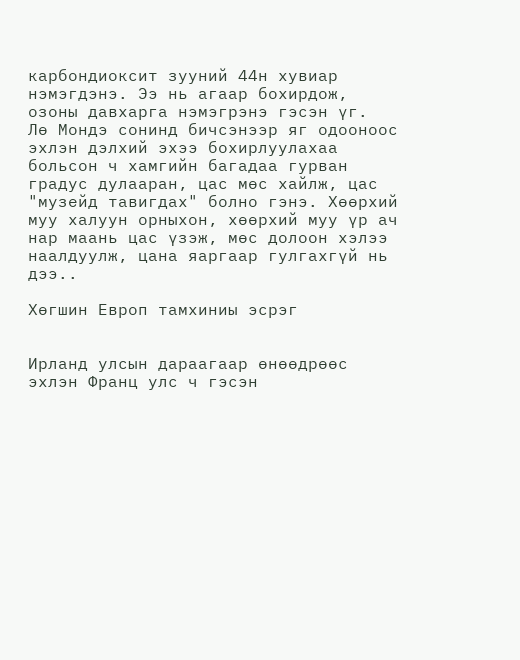карбондиоксит зууний 44н хувиар нэмэгдэнэ. Ээ нь агаар бохирдож, озоны давхарга нэмэгрэнэ гэсэн үг.
Лө Мондэ сонинд бичсэнээр яг одооноос эхлэн дэлхий эхээ бохирлуулахаа больсон ч хамгийн багадаа гурван градус дулааран, цас мөс хайлж, цас "музейд тавигдах" болно гэнэ. Хөөрхий муу халуун орныхон, хөөрхий муу үр ач нар маань цас үзэж, мөс долоон хэлээ наалдуулж, цана яаргаар гулгахгүй нь дээ..

Хөгшин Европ тамхиниы эсрэг


Ирланд улсын дараагаар өнөөдрөөс эхлэн Франц улс ч гэсэн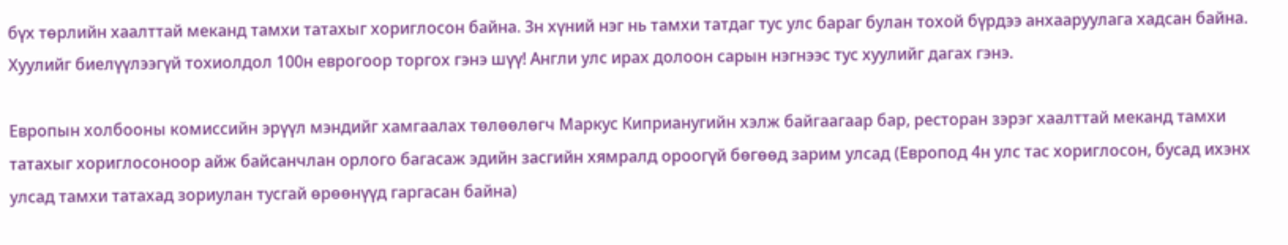бүх төрлийн хаалттай меканд тамхи татахыг хориглосон байна. 3н хүний нэг нь тамхи татдаг тус улс бараг булан тохой бүрдээ анхааруулага хадсан байна. Хуулийг биелүүлээгүй тохиолдол 100н еврогоор торгох гэнэ шүү! Англи улс ирах долоон сарын нэгнээс тус хуулийг дагах гэнэ.

Европын холбооны комиссийн эрүүл мэндийг хамгаалах төлөөлөгч Маркус Киприанугийн хэлж байгаагаар бар, ресторан зэрэг хаалттай меканд тамхи татaхыг хориглосоноор айж байсанчлан орлого багасаж эдийн засгийн хямралд ороогүй бөгөөд зарим улсад (Европод 4н улс тас хориглосон, бусад ихэнх улсад тамхи татахад зориулан тусгай өрөөнүүд гаргасан байна)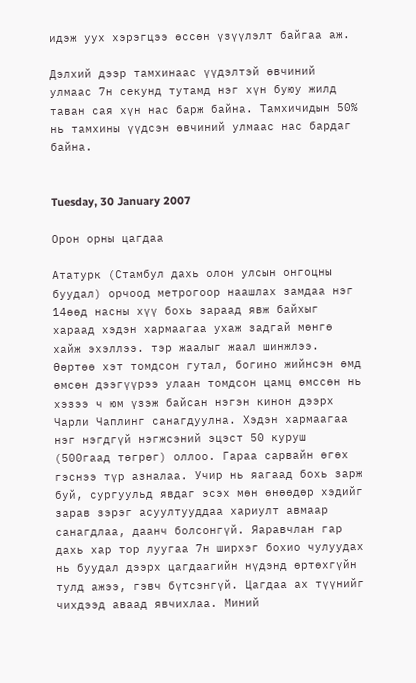идэж уух хэрэгцээ өссөн үзүүлэлт байгаа аж.

Дэлхий дээр тамхинаас үүдэлтэй өвчиний улмаас 7н секунд тутамд нэг хүн буюу жилд таван сая хүн нас барж байна. Тамхичидын 50% нь тамхины үүдсэн өвчиний улмаас нас бардаг байна.


Tuesday, 30 January 2007

Орон орны цагдаа

Ататурк (Стамбул дахь олон улсын онгоцны буудал) орчоод метрогоор наашлах замдаа нэг 14өөд насны хүү бохь зараад явж байхыг хараад хэдэн хармаагаа ухаж задгай мөнгө хайж эхэллээ. тэр жаалыг жаал шинжлээ. Өөртөө хэт томдсон гутал, богино жийнсэн өмд өмсөн дээгүүрээ улаан томдсон цамц өмссөн нь хэзээ ч юм үзэж байсан нэгэн кинон дээрх Чарли Чаплинг санагдуулна. Хэдэн хармаагаа нэг нэгдгүй нэгжсэний эцэст 50 куруш (500гаад төгрөг) оллоо. Гараа сарвайн өгөх гэснээ түр азналаа. Учир нь яагаад бохь зарж буй, сургуульд явдаг эсэх мөн өнөөдөр хэдийг зарав зэрэг асуултууддаа хариулт авмаар санагдлаа, даанч болсонгүй. Яаравчлан гар дахь хар тор луугаа 7н ширхэг бохио чулуудах нь буудал дээрх цагдаагийн нүдэнд өртөхгүйн тулд ажээ, гэвч бүтсэнгүй. Цагдаа ах түүнийг чихдээд аваад явчихлаа. Миний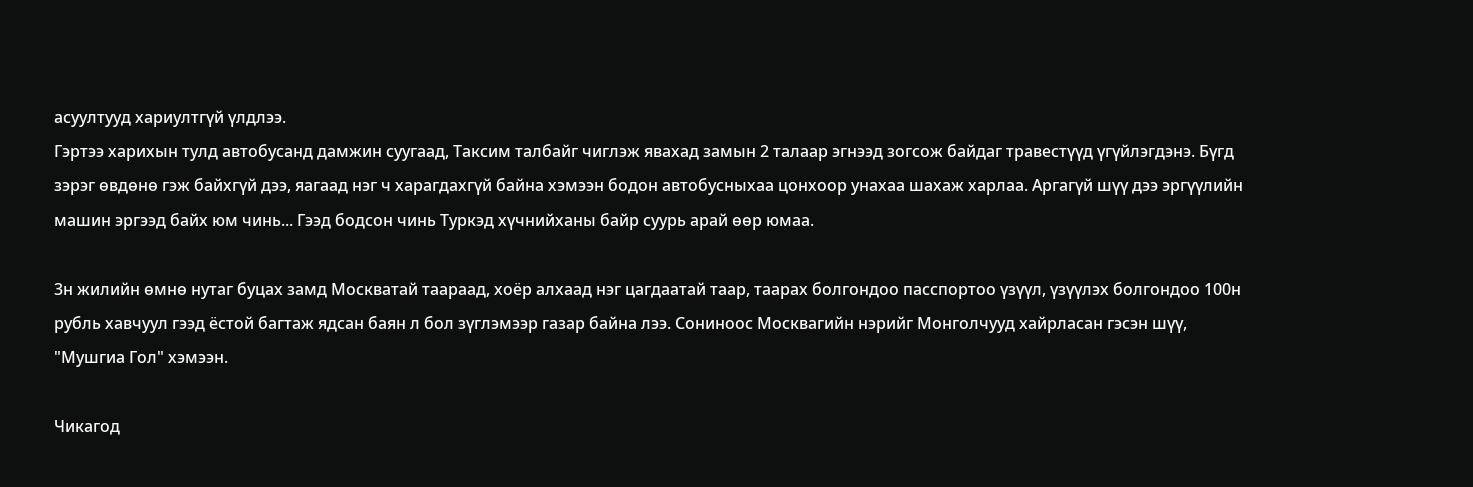асуултууд хариултгүй үлдлээ.
Гэртээ харихын тулд автобусанд дамжин суугаад, Таксим талбайг чиглэж явахад замын 2 талаар эгнээд зогсож байдаг травестүүд үгүйлэгдэнэ. Бүгд зэрэг өвдөнө гэж байхгүй дээ, яагаад нэг ч харагдахгүй байна хэмээн бодон автобусныхаа цонхоор унахаа шахаж харлаа. Аргагүй шүү дээ эргүүлийн машин эргээд байх юм чинь... Гээд бодсон чинь Туркэд хүчнийханы байр суурь арай өөр юмаа.

3н жилийн өмнө нутаг буцах замд Москватай таараад, хоёр алхаад нэг цагдаатай таар, таарах болгондоо пасспортоо үзүүл, үзүүлэх болгондоо 100н рубль хавчуул гээд ёстой багтаж ядсан баян л бол зүглэмээр газар байна лээ. Сониноос Москвагийн нэрийг Монголчууд хайрласан гэсэн шүү, "Мушгиа Гол" хэмээн.

Чикагод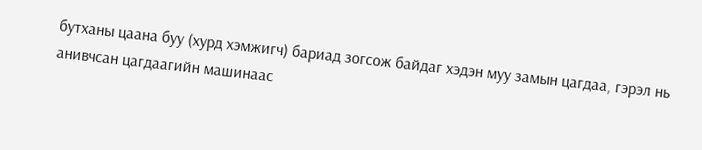бутханы цаана буу (хурд хэмжигч) бариад зогсож байдаг хэдэн муу замын цагдаа, гэрэл нь анивчсан цагдаагийн машинаас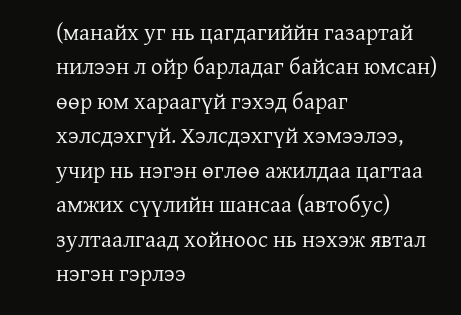(манайх уг нь цагдагиййн газартай нилээн л ойр барладаг байсан юмсан) өөр юм хараагүй гэхэд барaг хэлсдэхгүй. Xэлсдэхгүй хэмээлээ, учир нь нэгэн өглөө ажилдаа цагтаа амжих сүүлийн шансаа (автобус) зултаалгаад хойноос нь нэхэж явтал нэгэн гэрлээ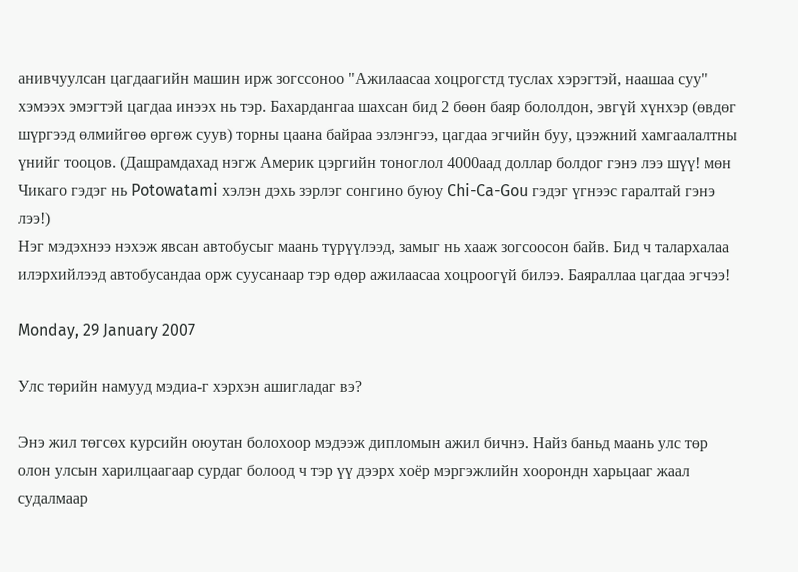анивчуулсан цагдаагийн машин ирж зогссоноо "Ажилаасаа хоцрогстд туслах хэрэгтэй, наашаа суу" хэмээх эмэгтэй цагдаа инээх нь тэр. Бахардангаа шахсан бид 2 бөөн баяр бололдон, эвгүй хүнхэр (өвдөг шүргээд өлмийгөө өргөж суув) торны цаана байраа эзлэнгээ, цагдаа эгчийн буу, цээжний хамгаалалтны үнийг тооцов. (Дашрамдахад нэгж Америк цэргийн тоноглол 4000аад доллар болдог гэнэ лээ шүү! мөн Чикаго гэдэг нь Potowatami хэлэн дэхь зэрлэг сонгино буюу Chi-Ca-Gou гэдэг үгнээс гаралтай гэнэ лээ!)
Нэг мэдэхнээ нэхэж явсан автобусыг маань түрүүлээд, замыг нь хааж зогсоосон байв. Бид ч талархалаа илэрхийлээд автобусандаа орж суусанаар тэр өдөр ажилаасаа хоцроогүй билээ. Баяраллаа цагдаа эгчээ!

Monday, 29 January 2007

Улс төрийн намууд мэдиа-г хэрхэн ашигладаг вэ?

Энэ жил төгсөх курсийн оюутан болохоор мэдээж дипломын ажил бичнэ. Найз баньд маань улс төр олон улсын харилцаагаар сурдаг болоод ч тэр үү дээрх хоёр мэргэжлийн хоорондн харьцааг жаал судалмаар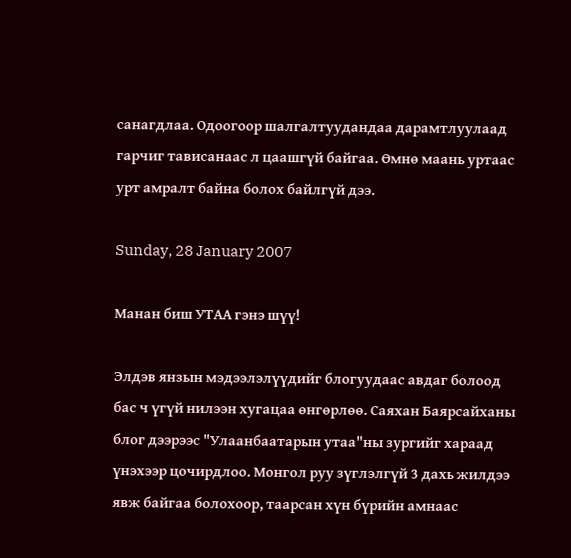санагдлаа. Одоогоор шалгалтуудандаа дарамтлуулаад гарчиг тависанаас л цаашгүй байгаа. Өмнө маань уртаас урт амралт байна болох байлгүй дээ.

Sunday, 28 January 2007

Манан биш УТАА гэнэ шүү!

Элдэв янзын мэдээлэлүүдийг блогуудаас авдаг болоод бас ч үгүй нилээн хугацаа өнгөрлөө. Саяхан Баярсайханы блог дээрээс "Улаанбаатарын утаа"ны зургийг хараад үнэхээр цочирдлоо. Монгол руу зүглэлгүй 3 дахь жилдээ явж байгаа болохоор, таарсан хүн бүрийн амнаас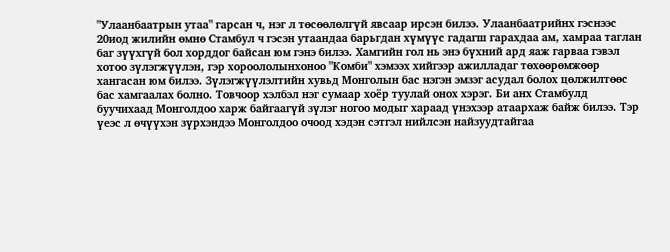"Улаанбаатрын утаа" гарсан ч, нэг л төсөөлөлгүй явсаар ирсэн билээ. Улаанбаатрийнх гэснээс 20иод жилийн өмнө Стамбул ч гэсэн утаандаа барьгдан хүмүүс гадагш гарахдаа ам, хамраа таглан баг зүүхгүй бол хорддог байсан юм гэнэ билээ. Хамгийн гол нь энэ бүхний ард яаж гарваа гэвэл хотоо зүлэгжүүлэн, гэр хороололынхоноо "Комби" хэмээх хийгээр ажилладаг төхөөрөмжөөр хангасан юм билээ. Зүлэгжүүлэлтийн хувьд Монголын бас нэгэн эмзэг асудал болох цөлжилтөөс бас хамгаалах болно. Товчоор хэлбэл нэг сумаар хоёр туулай онох хэрэг. Би анх Стамбулд буучихаад Монголдоо харж байгаагүй зүлэг ногоо модыг хараад үнэхээр атаархаж байж билээ. Тэр үеэс л өчүүхэн зүрхэндээ Монголдоо очоод хэдэн сэтгэл нийлсэн найзуудтайгаа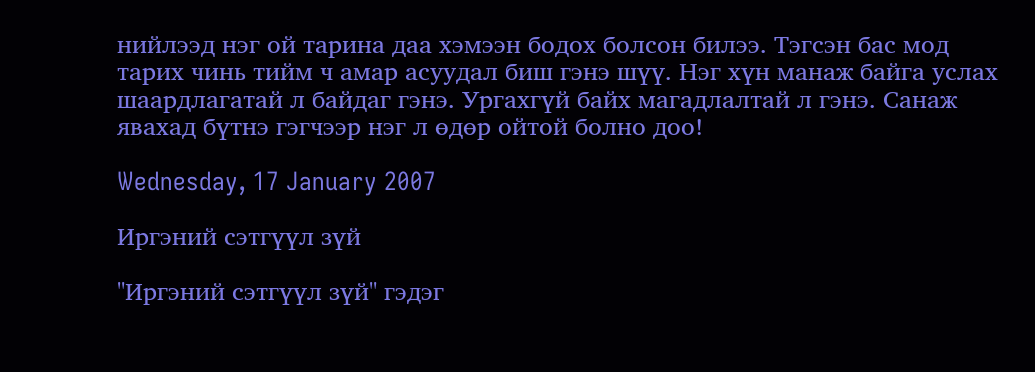нийлээд нэг ой тарина даа хэмээн бодох болсон билээ. Тэгсэн бас мод тарих чинь тийм ч амар асуудал биш гэнэ шүү. Нэг хүн манаж байга услах шаардлагатай л байдаг гэнэ. Ургахгүй байх мaгадлалтай л гэнэ. Санаж явахад бүтнэ гэгчээр нэг л өдөр ойтой болно доо!

Wednesday, 17 January 2007

Иргэний сэтгүүл зүй

"Иргэний сэтгүүл зүй" гэдэг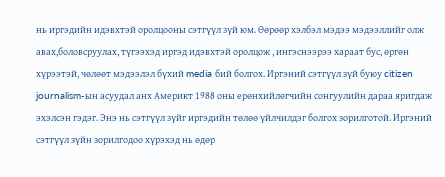нь иргэдийн идэвхтэй оролцооны сэтгүүл зүй юм. Өөрөөр хэлбэл мэдээ мэдээллийг олж авах,боловсруулах, түгээхэд иргэд идэвхтэй оролцож , ингэснээрээ хараат бус, өргөн хүрээтэй, чөлөөт мэдээлэл бүхий media бий болгох. Иргэний сэтгүүл зүй буюу citizen journalism-ын асуудал анх Америкт 1988 оны ерөнхийлөгчийн сонгуулийн дараа яригдаж эхэлсэн гэдэг. Энэ нь сэтгүүл зүйг иргэдийн төлөө үйлчилдэг болгох зорилготой. Иргэний сэтгүүл зүйн зорилгодоо хүрэхэд нь өдөр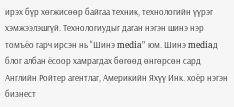ирэх бүр хөгжисөөр байгаа техник, технологийн үүрэг хэмжээлэшгүй. Технологиудыг даган нэгэн шинэ нэр томъёо гарч ирсэн нь "Шинэ media" юм. Шинэ mediaд блог албан ёсоор хамрагдах бөгөөд өнгөрсөн сард Английн Ройтер агентлаг, Америкийн Яхүү Инк. хоёр нэгэн бизнест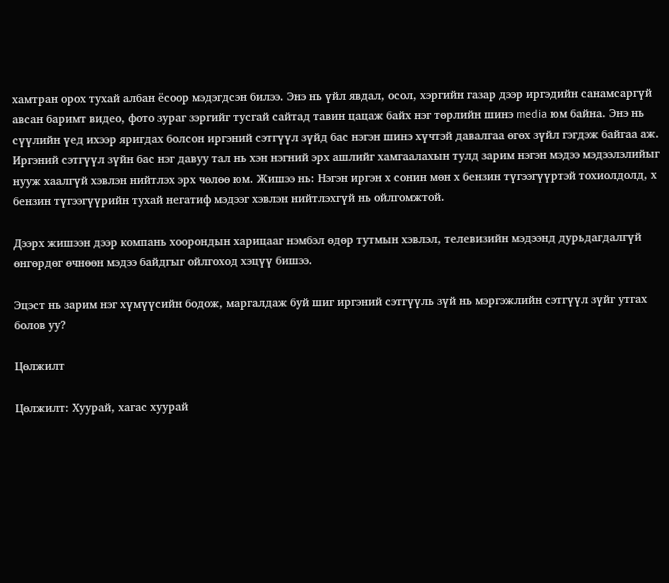хамтран орох тухай албан ёсоор мэдэгдсэн билээ. Энэ нь үйл явдал, осол, хэргийн газар дээр иргэдийн санамсаргүй авсан баримт видео, фото зураг зэргийг тусгай сайтад тавин цацаж байх нэг төрлийн шинэ media юм байна. Энэ нь сүүлийн үед ихээр яригдах болсон иргэний сэтгүүл зүйд бас нэгэн шинэ хүчтэй давалгаа өгөх зүйл гэгдэж байгаа аж. Иргэний сэтгүүл зүйн бас нэг давуу тал нь хэн нэгний эрх ашлийг хамгаалахын тулд зарим нэгэн мэдээ мэдээлэлийыг нууж хаалгүй хэвлэн нийтлэх эрх чөлөө юм. Жишээ нь: Нэгэн иргэн х сонин мөн х бензин түгээгүүртэй тохиолдолд, х бензин түгээгүүрийн тухай негатиф мэдээг хэвлэн нийтлэхгүй нь ойлгомжтой.

Дээрх жишээн дээр компань хоорондын харицааг нэмбэл өдөр тутмын хэвлэл, телевизийн мэдээнд дурьдагдалгүй өнгөрдөг өчнөөн мэдээ байдгыг ойлгоход хэцүү бишээ.

Эцэст нь зарим нэг хүмүүсийн бодож, маргалдаж буй шиг иргэний сэтгүүль зүй нь мэргэжлийн сэтгүүл зүйг утгах болов уу?

Цөлжилт

Цөлжилт: Хуурай, хагас хуурай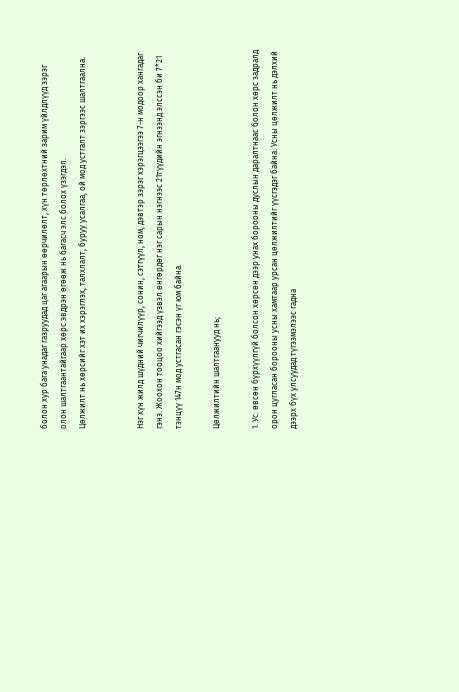болон хур бага унадаг газруудад цаг агаарын өөрчилөлт, хүн төрлөхтний зарим үйлдлүүд зэрэг олон шалтгаантайгаар хөрс эвдрэн өгөөж нь багасч элс болох үзэгдэл.
Цөлжилт нь хөрсийг хэт их хэрэглэх, талхлалт, буруу усалгаа, ой мод устгалт зэргээс шалтгаална.


Нэг хүн жилд шүдний чигчилүүр, сонин, сэтгүүл, ном, дэвтэр зэрэг хэрэгцээгээ 7-н модоор хангадаг гэнэ. Жоохон тооцоо хийгээд үзвэл өнгөрдөг нэг сарын нэгнээс 21түүдийн эгнээнд элссэн би 7*21 тэнцүү 147н мод устгасан гэсэн үг юм байна.

Цөлжилтийн шалтгаанууд нь;

1. Ус: өвсөн бүрхүүлгүй болсон хөрсөн дээр унах борооны дуслын даралтнаас болон хөрс задралд орон цугласан борооны усны хамтаар урсан цөлжилтийг үүсгэдэг байна. Усны цөлжилт нь дэлхий дээрх бүх улсуудад түгээмэлээс гадна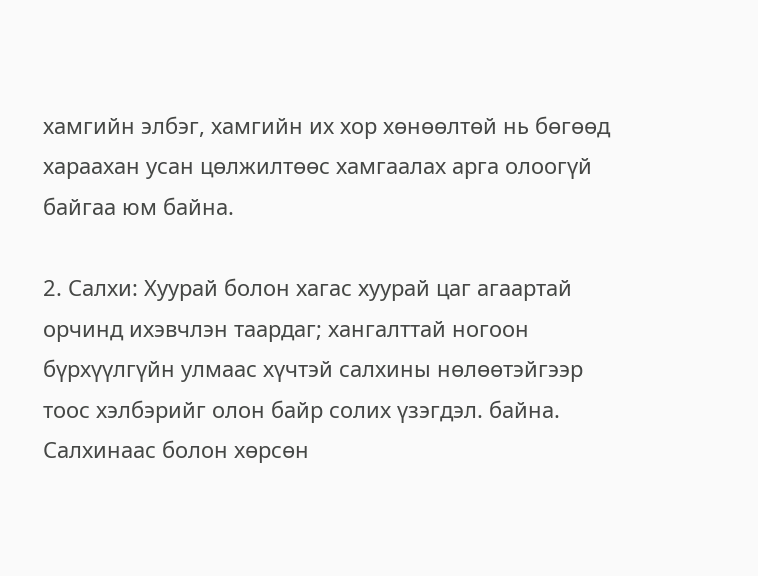хамгийн элбэг, хамгийн их хор хөнөөлтөй нь бөгөөд хараахан усан цөлжилтөөс хамгаалах арга олоогүй байгаа юм байна.

2. Салхи: Хуурай болон хагас хуурай цаг агаартай орчинд ихэвчлэн таардаг; хангалттай ногоон бүрхүүлгүйн улмаас хүчтэй салхины нөлөөтэйгээр тоос хэлбэрийг олон байр солих үзэгдэл. байна. Салхинаас болон хөрсөн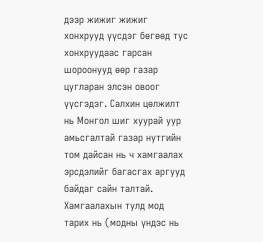дээр жижиг жижиг хонхрууд үүсдэг бөгөөд тус хонхруудаас гарсан шороонууд өөр газар цугларан элсэн овоог үүсгэдэг. Салхин цөлжилт нь Монгол шиг хуурай уур амьсгалтай газар нутгийн том дайсан нь ч хамгаалах эрсдэлийг багасгах аргууд байдаг сайн талтай. Хамгаалахын тулд мод тарих нь (модны үндэс нь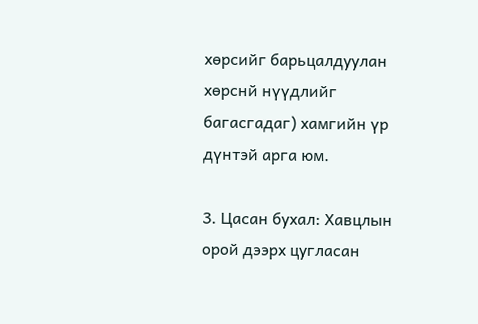хөрсийг барьцалдуулан хөрснй нүүдлийг багасгадаг) хамгийн үр дүнтэй арга юм.

3. Цасан бухал: Хавцлын орой дээрх цугласан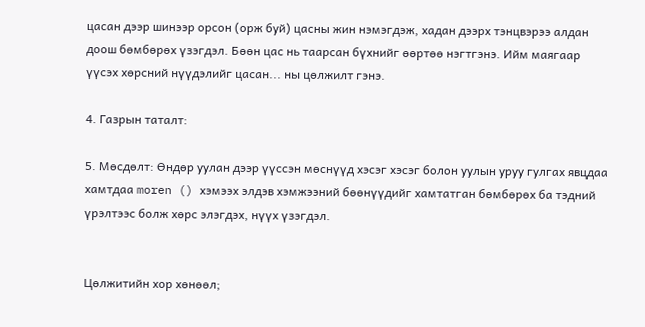цасан дээр шинээр орсон (орж буй) цасны жин нэмэгдэж, хадан дээрх тэнцвэрээ алдан доош бөмбөрөх үзэгдэл. Бөөн цас нь таарсан бүхнийг өөртөө нэгтгэнэ. Ийм маягаар үүсэх хөрсний нүүдэлийг цасан... ны цөлжилт гэнэ.

4. Газрын таталт:

5. Мөсдөлт: Өндөр уулан дээр үүссэн мөснүүд хэсэг хэсэг болон уулын уруу гулгах явцдаа хамтдаа moren () хэмээх элдэв хэмжээний бөөнүүдийг хамтатган бөмбөрөх ба тэдний үрэлтээс болж хөрс элэгдэх, нүүх үзэгдэл.


Цөлжитийн хор хөнөөл;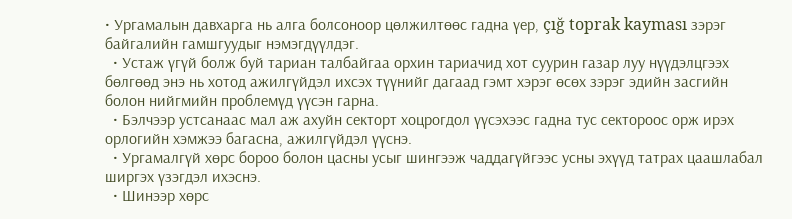• Ургамалын давхарга нь алга болсоноор цөлжилтөөс гадна үер, çığ toprak kayması зэрэг байгалийн гамшгуудыг нэмэгдүүлдэг.
  • Устаж үгүй болж буй тариан талбайгаа орхин тариачид хот суурин газар луу нүүдэлцгээх бөлгөөд энэ нь хотод ажилгүйдэл ихсэх түүнийг дагаад гэмт хэрэг өсөх зэрэг эдийн засгийн болон нийгмийн проблемүд үүсэн гарна.
  • Бэлчээр устсанаас мал аж ахуйн секторт хоцрогдол үүсэхээс гадна тус сектороос орж ирэх орлогийн хэмжээ багасна, ажилгүйдэл үүснэ.
  • Ургамалгүй хөрс бороо болон цасны усыг шингээж чаддагүйгээс усны эхүүд татрах цаашлабал ширгэх үзэгдэл ихэснэ.
  • Шинээр хөрс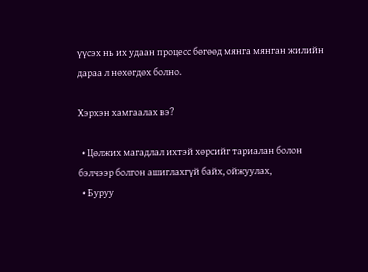үүсэх нь их удаан процесс бөгөөд мянга мянган жилийн дараа л нөхөгдөх болно.

Хэрхэн хамгаалах вэ?

  • Цөлжих магадлал ихтэй хөрсийг тариалан болон бэлчээр болгон ашиглахгүй байх, ойжуулах,
  • Буруу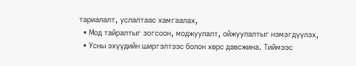тариалалт, услалтаас хамгаалах,
  • Мод тайралтыг зогсоон, моджуулалт, ойжуулалтыг нэмэгдүүлэх,
  • Усны эхүүдийн ширгэлтээс болон хөрс давсжина. Тиймээс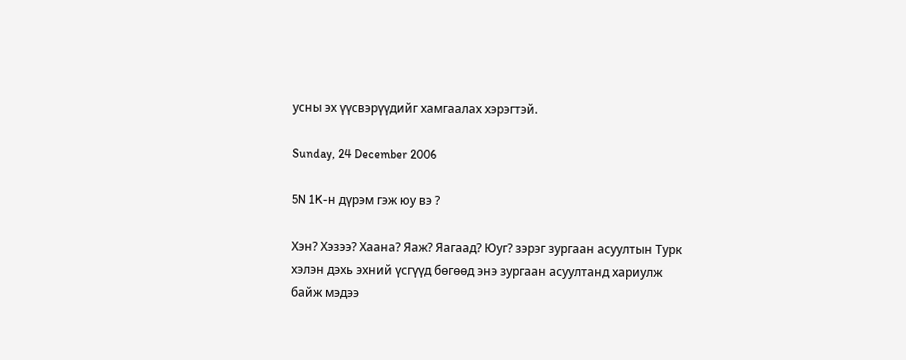усны эх үүсвэрүүдийг хамгаалах хэрэгтэй.

Sunday, 24 December 2006

5N 1K-н дүрэм гэж юу вэ ?

Хэн? Хэзээ? Хаана? Яаж? Яагаад? Юуг? зэрэг зургаан асуултын Турк хэлэн дэхь эхний үсгүүд бөгөөд энэ зургаан асуултанд хариулж байж мэдээ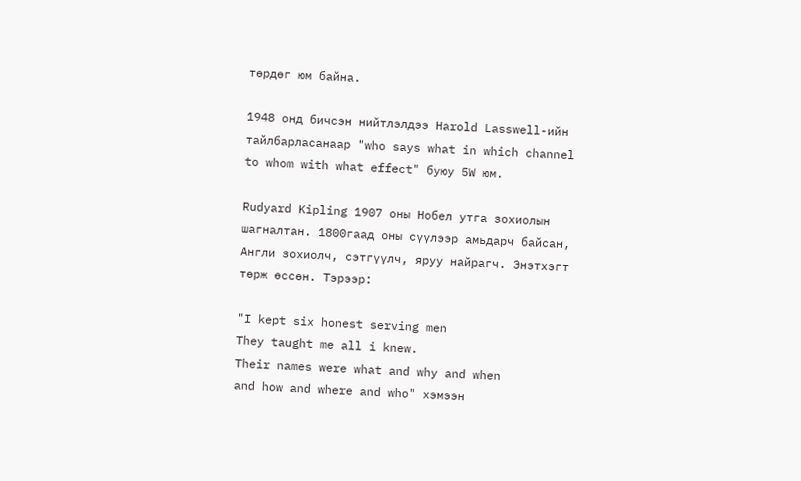төрдөг юм байна.

1948 онд бичсэн нийтлэлдээ Harold Lasswell-ийн тайлбарласанаар "who says what in which channel to whom with what effect" буюу 5W юм.

Rudyard Kipling 1907 оны Нобел утга зохиолын шагналтан. 1800гаад оны сүүлээр амьдарч байсан, Англи зохиолч, сэтгүүлч, яруу найрагч. Энэтхэгт төрж өссөн. Тэрээр:

"I kept six honest serving men
They taught me all i knew.
Their names were what and why and when
and how and where and who" хэмээн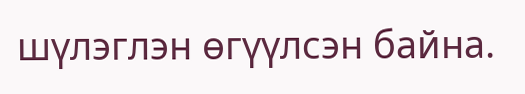шүлэглэн өгүүлсэн байна.